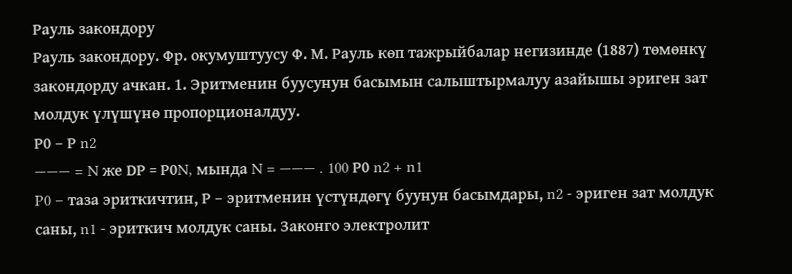Рауль закондору
Рауль закондору. Фр. окумуштуусу Ф. М. Рауль көп тажрыйбалар негизинде (1887) төмөнкү закондорду ачкан. 1. Эритменин буусунун басымын салыштырмалуу азайышы эриген зат молдук үлүшүнө пропорционалдуу.
Р0 – Р n2
——— = N же DР = Р0N, мында N = ——— . 100 Р0 n2 + n1
P0 – таза эриткичтин, Р – эритменин үстүндөгү буунун басымдары, n2 - эриген зат молдук саны, n1 - эриткич молдук саны. Законго электролит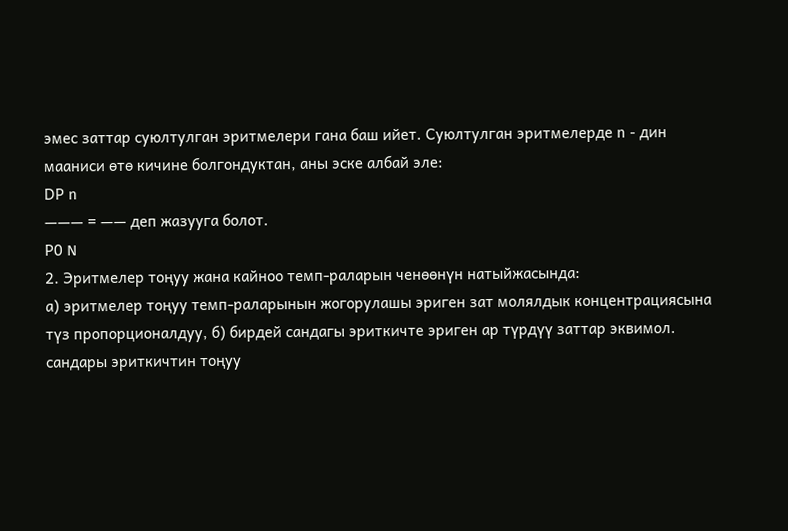эмес заттар суюлтулган эритмелери гана баш ийет. Суюлтулган эритмелерде n - дин мааниси өтө кичине болгондуктан, аны эске албай эле:
DР n
——— = —— деп жазууга болот.
Р0 N
2. Эритмелер тоңуу жана кайноо темп-раларын ченөөнүн натыйжасында:
а) эритмелер тоңуу темп-раларынын жогорулашы эриген зат молялдык концентрациясына түз пропорционалдуу, б) бирдей сандагы эриткичте эриген ар түрдүү заттар эквимол. сандары эриткичтин тоңуу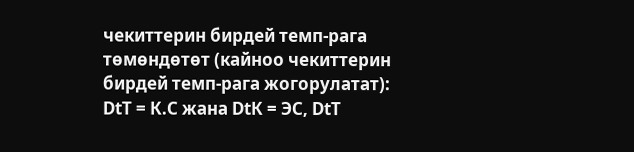чекиттерин бирдей темп-рага төмөндөтөт (кайноо чекиттерин бирдей темп-рага жогорулатат): DtТ = К.С жана DtК = ЭС, DtТ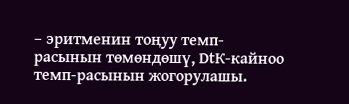– эритменин тоңуу темп-расынын төмөндөшү, DtК-кайноо темп-расынын жогорулашы.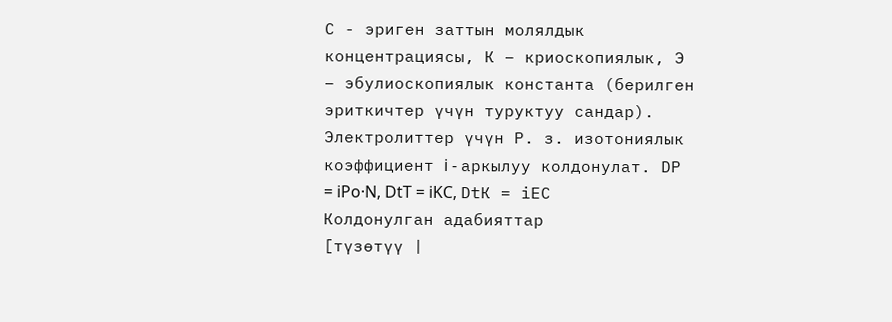С - эриген заттын молялдык концентрациясы, К – криоскопиялык, Э – эбулиоскопиялык константа (берилген эриткичтер үчүн туруктуу сандар). Электролиттер үчүн Р. з. изотониялык коэффициент i - аркылуу колдонулат. DР = iPo·N, DtT = iKC, DtК = iЕС
Колдонулган адабияттар
[түзөтүү |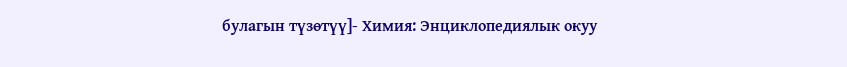булагын түзөтүү]- Химия: Энциклопедиялык окуу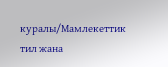куралы/Мамлекеттик тил жана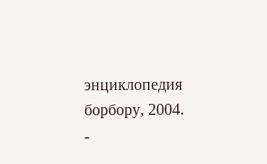энциклопедия борбору, 2004. -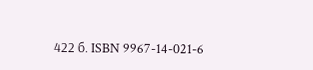422 б. ISBN 9967-14-021-6